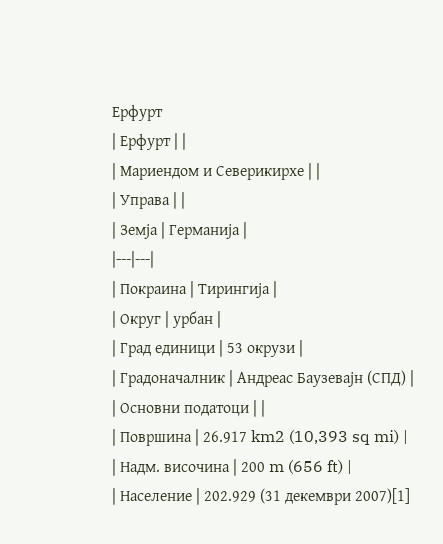Ерфурт
| Ерфурт | |
| Мариендом и Северикирхе | |
| Управа | |
| Земја | Германија |
|---|---|
| Покраина | Тирингија |
| Округ | урбан |
| Град единици | 53 окрузи |
| Градоначалник | Андреас Баузевајн (СПД) |
| Основни податоци | |
| Површина | 26.917 km2 (10,393 sq mi) |
| Надм. височина | 200 m (656 ft) |
| Население | 202.929 (31 декември 2007)[1]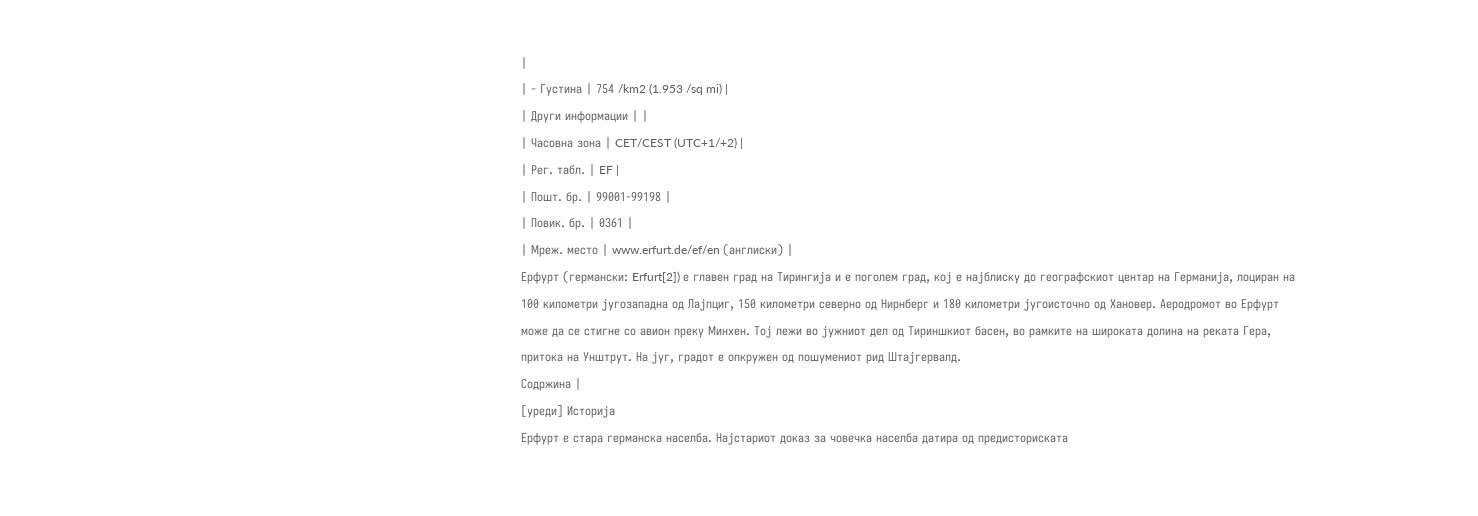|
| - Густина | 754 /km2 (1.953 /sq mi) |
| Други информации | |
| Часовна зона | CET/CEST (UTC+1/+2) |
| Рег. табл. | EF |
| Пошт. бр. | 99001-99198 |
| Повик. бр. | 0361 |
| Мреж. место | www.erfurt.de/ef/en (англиски) |
Ерфурт (германски: Erfurt[2]) е главен град на Тирингија и е поголем град, кој е најблиску до географскиот центар на Германија, лоциран на 100 километри југозападна од Лајпциг, 150 километри северно од Нирнберг и 180 километри југоисточно од Хановер. Аеродромот во Ерфурт може да се стигне со авион преку Минхен. Тој лежи во јужниот дел од Тириншкиот басен, во рамките на широката долина на реката Гера, притока на Унштрут. На југ, градот е опкружен од пошумениот рид Штајгервалд.
Содржина |
[уреди] Историја
Ерфурт е стара германска населба. Најстариот доказ за човечка населба датира од предисториската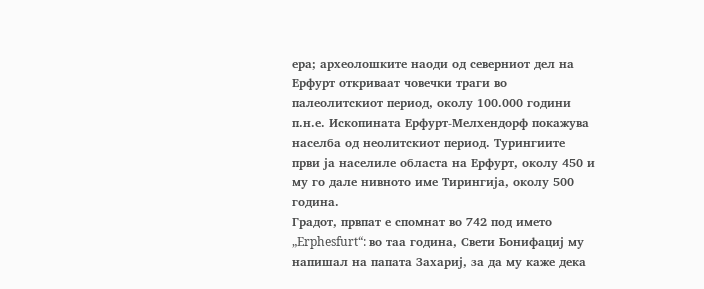ера; археолошките наоди од северниот дел на Ерфурт откриваат човечки траги во палеолитскиот период, околу 100.000 години п.н.е. Ископината Ерфурт-Мелхендорф покажува населба од неолитскиот период. Турингиите први ја населиле областа на Ерфурт, околу 450 и му го дале нивното име Тирингија, околу 500 година.
Градот, првпат е спомнат во 742 под името „Erphesfurt“: во таа година, Свети Бонифациј му напишал на папата Захариј, за да му каже дека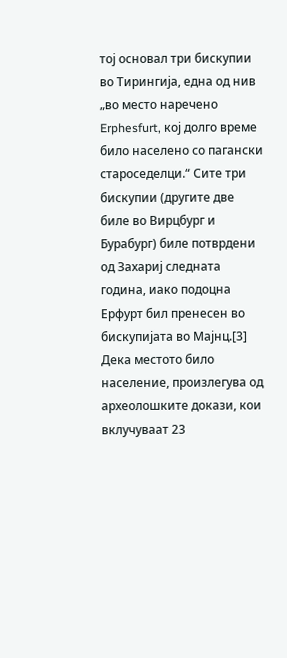тој основал три бискупии во Тирингија, една од нив „во место наречено Erphesfurt, кој долго време било населено со пагански староседелци.“ Сите три бискупии (другите две биле во Вирцбург и Бурабург) биле потврдени од Захариј следната година, иако подоцна Ерфурт бил пренесен во бискупијата во Мајнц.[3] Дека местото било население, произлегува од археолошките докази, кои вклучуваат 23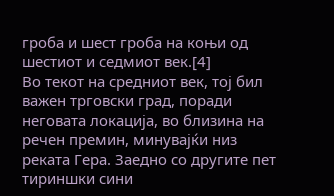гроба и шест гроба на коњи од шестиот и седмиот век.[4]
Во текот на средниот век, тој бил важен трговски град, поради неговата локација, во близина на речен премин, минувајќи низ реката Гера. Заедно со другите пет тириншки сини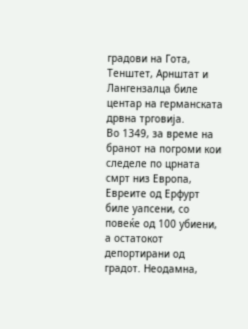градови на Гота, Тенштет, Арнштат и Лангензалца биле центар на германската дрвна трговија.
Во 1349, за време на бранот на погроми кои следеле по црната смрт низ Европа, Евреите од Ерфурт биле уапсени, со повеќе од 100 убиени, а остатокот депортирани од градот. Неодамна,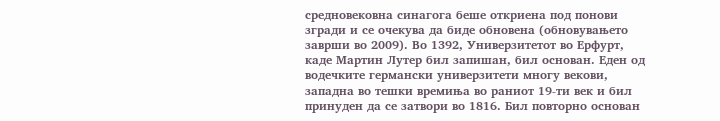средновековна синагога беше откриена под понови згради и се очекува да биде обновена (обновувањето заврши во 2009). Во 1392, Универзитетот во Ерфурт, каде Мартин Лутер бил запишан, бил основан. Еден од водечките германски универзитети многу векови, западна во тешки времиња во раниот 19-ти век и бил принуден да се затвори во 1816. Бил повторно основан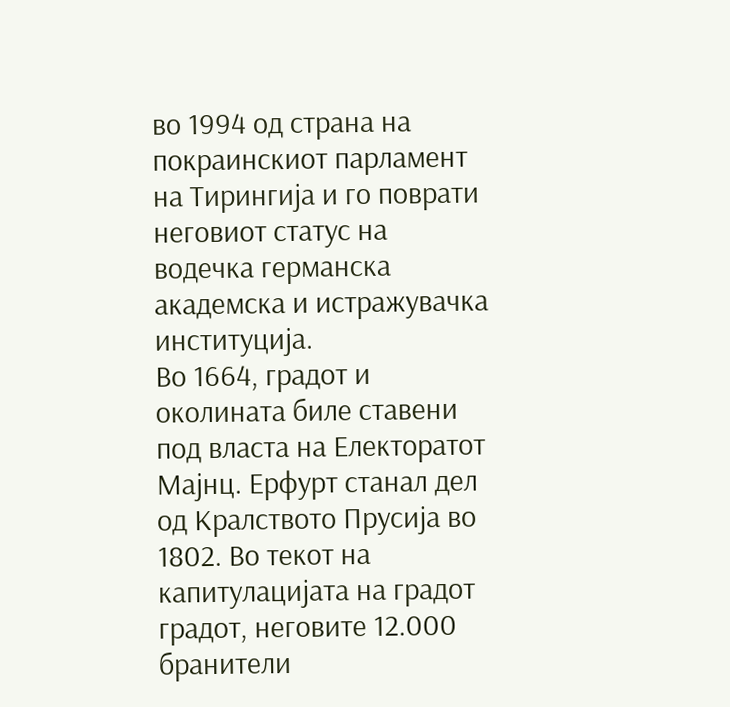во 1994 од страна на покраинскиот парламент на Тирингија и го поврати неговиот статус на водечка германска академска и истражувачка институција.
Во 1664, градот и околината биле ставени под власта на Електоратот Мајнц. Ерфурт станал дел од Кралството Прусија во 1802. Во текот на капитулацијата на градот градот, неговите 12.000 бранители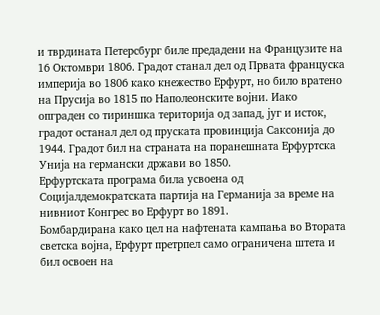и тврдината Петерсбург биле предадени на Французите на 16 Октомври 1806. Градот станал дел од Првата француска империја во 1806 како кнежество Ерфурт, но било вратено на Прусија во 1815 по Наполеонските војни. Иако опграден со тириншка територија од запад, југ и исток, градот останал дел од пруската провинција Саксонија до 1944. Градот бил на страната на поранешната Ерфуртска Унија на германски држави во 1850.
Ерфуртската програма била усвоена од Социјалдемократската партија на Германија за време на нивниот Конгрес во Ерфурт во 1891.
Бомбардирана како цел на нафтената кампања во Втората светска војна, Ерфурт претрпел само ограничена штета и бил освоен на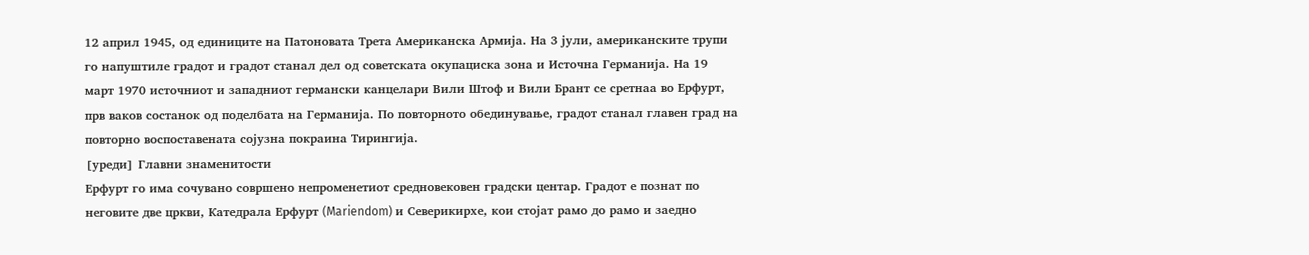12 април 1945, од единиците на Патоновата Трета Американска Армија. На 3 јули, американските трупи го напуштиле градот и градот станал дел од советската окупациска зона и Источна Германија. На 19 март 1970 источниот и западниот германски канцелари Вили Штоф и Вили Брант се сретнаа во Ерфурт, прв ваков состанок од поделбата на Германија. По повторното обединување, градот станал главен град на повторно воспоставената сојузна покраина Тирингија.
[уреди] Главни знаменитости
Ерфурт го има сочувано совршено непроменетиот средновековен градски центар. Градот е познат по неговите две цркви, Катедрала Ерфурт (Mariendom) и Северикирхе, кои стојат рамо до рамо и заедно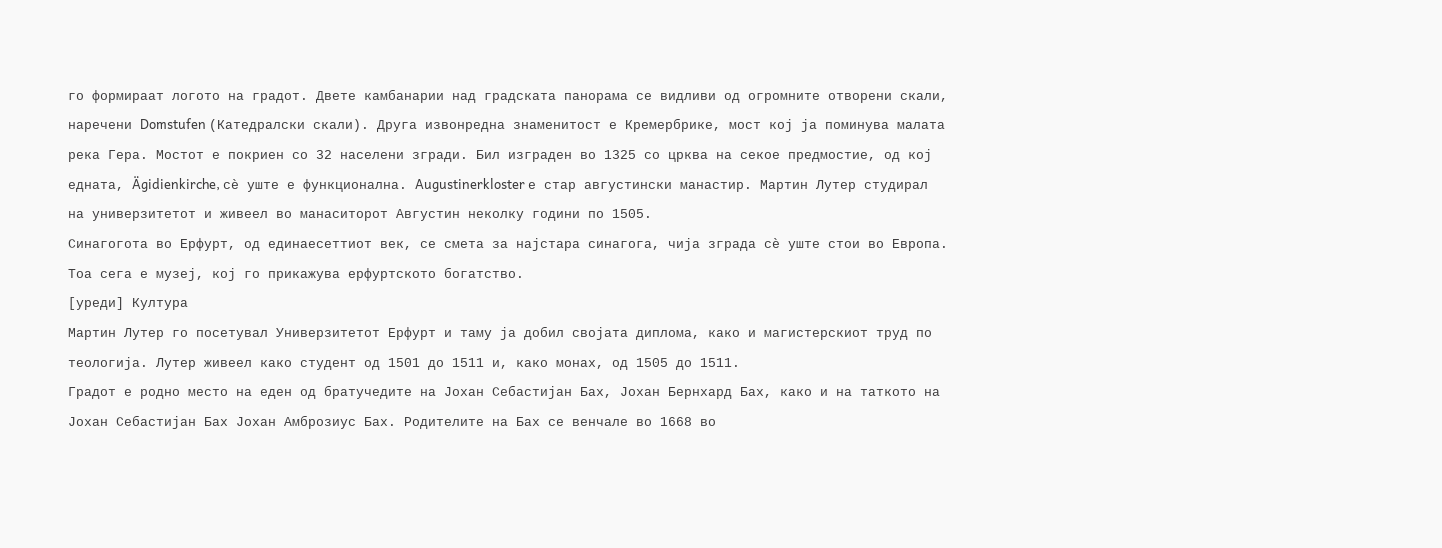го формираат логото на градот. Двете камбанарии над градската панорама се видливи од огромните отворени скали, наречени Domstufen (Катедралски скали). Друга извонредна знаменитост е Кремербрике, мост кој ја поминува малата река Гера. Мостот е покриен со 32 населени згради. Бил изграден во 1325 со црква на секое предмостие, од кој едната, Ägidienkirche, сè уште е функционална. Augustinerkloster е стар августински манастир. Мартин Лутер студирал на универзитетот и живеел во манаситорот Августин неколку години по 1505.
Синагогота во Ерфурт, од единаесеттиот век, се смета за најстара синагога, чија зграда сè уште стои во Европа. Тоа сега е музеј, кој го прикажува ерфуртското богатство.
[уреди] Култура
Мартин Лутер го посетувал Универзитетот Ерфурт и таму ја добил својата диплома, како и магистерскиот труд по теологија. Лутер живеел како студент од 1501 до 1511 и, како монах, од 1505 до 1511.
Градот е родно место на еден од братучедите на Јохан Себастијан Бах, Јохан Бернхард Бах, како и на таткото на Јохан Себастијан Бах Јохан Амброзиус Бах. Родителите на Бах се венчале во 1668 во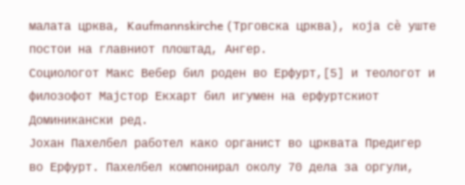малата црква, Kaufmannskirche (Трговска црква), која сè уште постои на главниот плоштад, Ангер.
Социологот Макс Вебер бил роден во Ерфурт,[5] и теологот и филозофот Мајстор Екхарт бил игумен на ерфуртскиот Доминикански ред.
Јохан Пахелбел работел како органист во црквата Предигер во Ерфурт. Пахелбел компонирал околу 70 дела за оргули,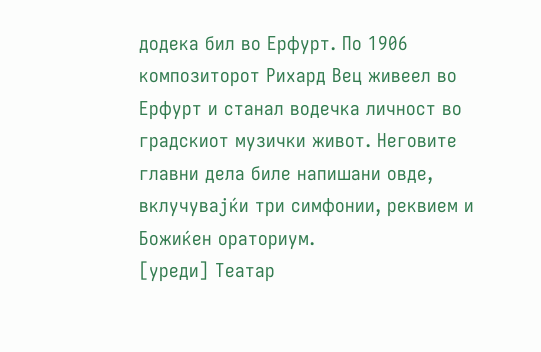додека бил во Ерфурт. По 1906 композиторот Рихард Вец живеел во Ерфурт и станал водечка личност во градскиот музички живот. Неговите главни дела биле напишани овде, вклучувајќи три симфонии, реквием и Божиќен ораториум.
[уреди] Театар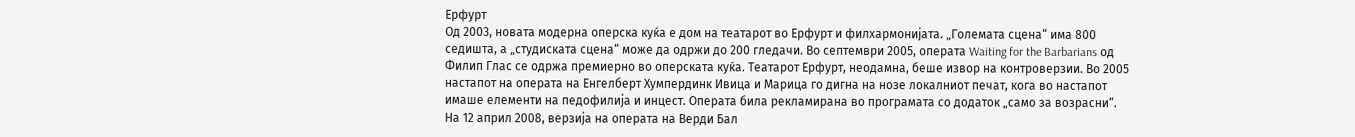Ерфурт
Од 2003, новата модерна оперска куќа е дом на театарот во Ерфурт и филхармонијата. „Големата сцена“ има 800 седишта, а „студиската сцена“ може да одржи до 200 гледачи. Во септември 2005, операта Waiting for the Barbarians од Филип Глас се одржа премиерно во оперската куќа. Театарот Ерфурт, неодамна, беше извор на контроверзии. Во 2005 настапот на операта на Енгелберт Хумпердинк Ивица и Марица го дигна на нозе локалниот печат, кога во настапот имаше елементи на педофилија и инцест. Операта била рекламирана во програмата со додаток „само за возрасни“.
На 12 април 2008, верзија на операта на Верди Бал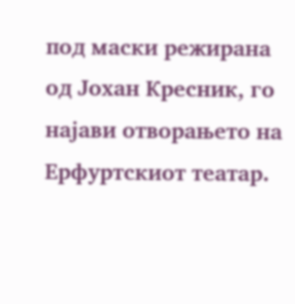под маски режирана од Јохан Кресник, го најави отворањето на Ерфуртскиот театар.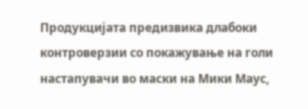Продукцијата предизвика длабоки контроверзии со покажување на голи настапувачи во маски на Мики Маус,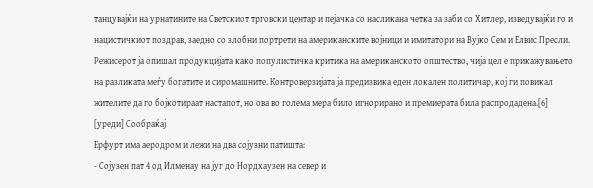танцувајќи на урнатините на Светскиот трговски центар и пејачка со насликана четка за заби со Хитлер, изведувајќи го и нацистичкиот поздрав, заедно со злобни портрети на американските војници и имитатори на Вујко Сем и Елвис Пресли. Режисерот ја опишал продукцијата како популистичка критика на американското општество, чија цел е прикажувањето на разликата меѓу богатите и сиромашните. Контроверзијата ја предизвика еден локален политичар, кој ги повикал жителите да го бојкотираат настапот, но ова во голема мера било игнорирано и премиерата била распродадена.[6]
[уреди] Сообраќај
Ерфурт има аеродром и лежи на два сојузни патишта:
- Сојузен пат 4 од Илменау на југ до Нордхаузен на север и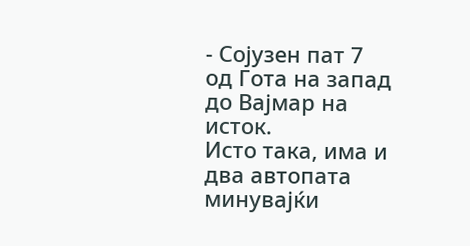- Сојузен пат 7 од Гота на запад до Вајмар на исток.
Исто така, има и два автопата минувајќи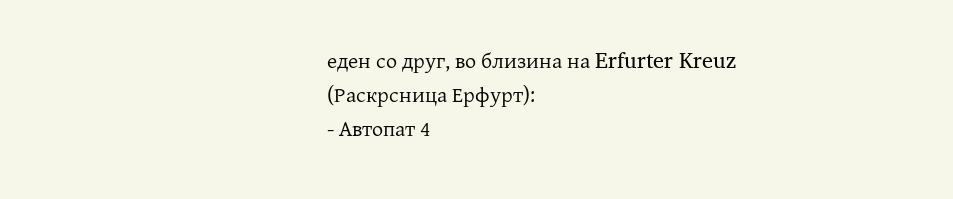еден со друг, во близина на Erfurter Kreuz (Раскрсница Ерфурт):
- Автопат 4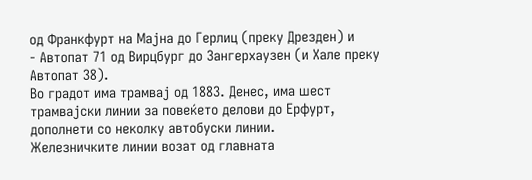од Франкфурт на Мајна до Герлиц (преку Дрезден) и
- Автопат 71 од Вирцбург до Зангерхаузен (и Хале преку Автопат 38).
Во градот има трамвај од 1883. Денес, има шест трамвајски линии за повеќето делови до Ерфурт, дополнети со неколку автобуски линии.
Железничките линии возат од главната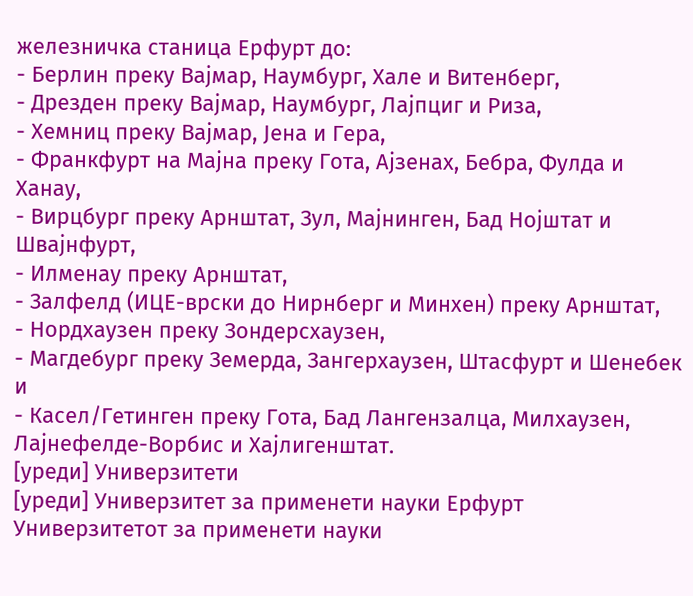железничка станица Ерфурт до:
- Берлин преку Вајмар, Наумбург, Хале и Витенберг,
- Дрезден преку Вајмар, Наумбург, Лајпциг и Риза,
- Хемниц преку Вајмар, Јена и Гера,
- Франкфурт на Мајна преку Гота, Ајзенах, Бебра, Фулда и Ханау,
- Вирцбург преку Арнштат, Зул, Мајнинген, Бад Нојштат и Швајнфурт,
- Илменау преку Арнштат,
- Залфелд (ИЦЕ-врски до Нирнберг и Минхен) преку Арнштат,
- Нордхаузен преку Зондерсхаузен,
- Магдебург преку Земерда, Зангерхаузен, Штасфурт и Шенебек и
- Касел/Гетинген преку Гота, Бад Лангензалца, Милхаузен, Лајнефелде-Ворбис и Хајлигенштат.
[уреди] Универзитети
[уреди] Универзитет за применети науки Ерфурт
Универзитетот за применети науки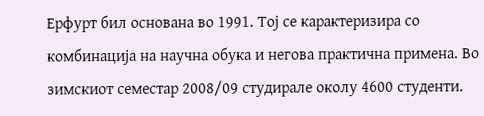Ерфурт бил основана во 1991. Тој се карактеризира со комбинација на научна обука и негова практична примена. Во зимскиот семестар 2008/09 студирале околу 4600 студенти.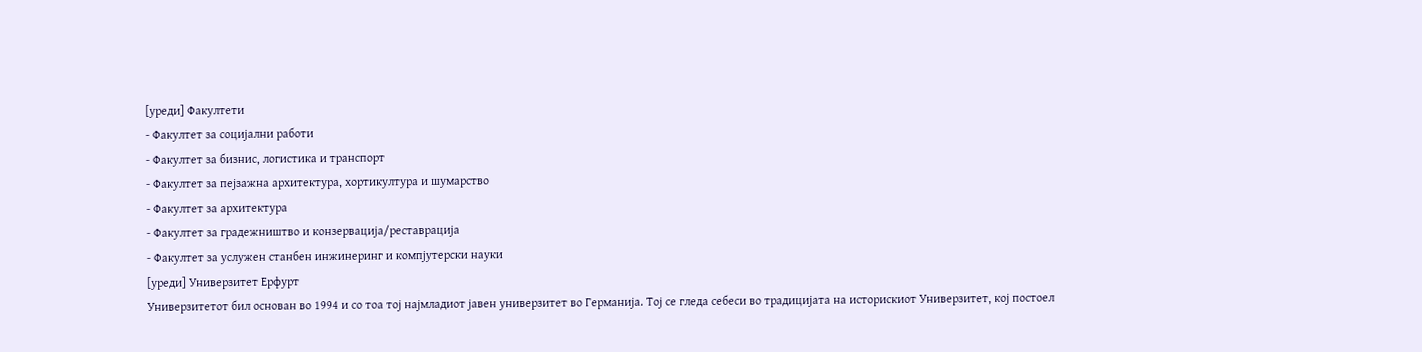[уреди] Факултети
- Факултет за социјални работи
- Факултет за бизнис, логистика и транспорт
- Факултет за пејзажна архитектура, хортикултура и шумарство
- Факултет за архитектура
- Факултет за градежништво и конзервација/реставрација
- Факултет за услужен станбен инжинеринг и компјутерски науки
[уреди] Универзитет Ерфурт
Универзитетот бил основан во 1994 и со тоа тој најмладиот јавен универзитет во Германија. Тој се гледа себеси во традицијата на историскиот Универзитет, кој постоел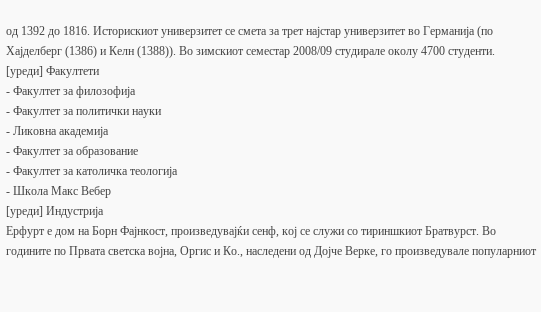од 1392 до 1816. Историскиот универзитет се смета за трет најстар универзитет во Германија (по Хајделберг (1386) и Келн (1388)). Во зимскиот семестар 2008/09 студирале околу 4700 студенти.
[уреди] Факултети
- Факултет за филозофија
- Факултет за политички науки
- Ликовна академија
- Факултет за образование
- Факултет за католичка теологија
- Школа Макс Вебер
[уреди] Индустрија
Ерфурт е дом на Борн Фајнкост, произведувајќи сенф, кој се служи со тириншкиот Братвурст. Во годините по Првата светска војна, Оргис и Ко., наследени од Дојче Верке, го произведувале популарниот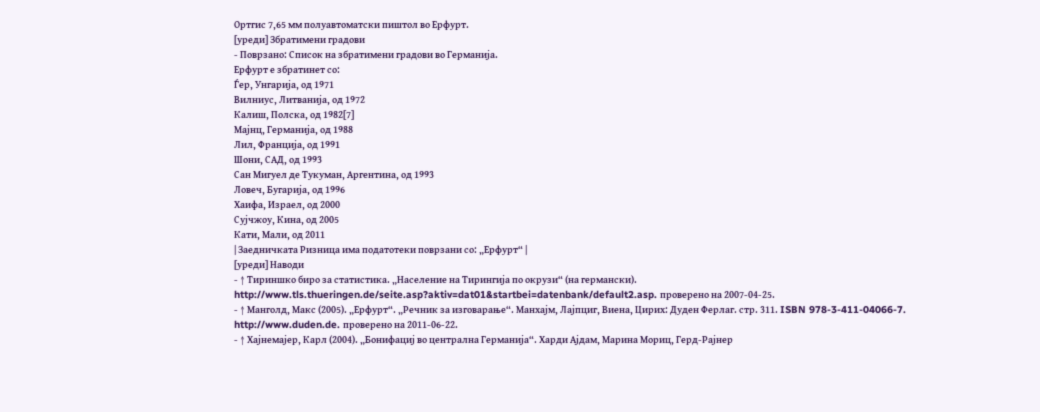Ортгис 7,65 мм полуавтоматски пиштол во Ерфурт.
[уреди] Збратимени градови
- Поврзано: Список на збратимени градови во Германија.
Ерфурт е збратинет со:
Ѓер, Унгарија, од 1971
Вилниус, Литванија, од 1972
Калиш, Полска, од 1982[7]
Мајнц, Германија, од 1988
Лил, Франција, од 1991
Шони, САД, од 1993
Сан Мигуел де Тукуман, Аргентина, од 1993
Ловеч, Бугарија, од 1996
Хаифа, Израел, од 2000
Сујчжоу, Кина, од 2005
Кати, Мали, од 2011
| Заедничката Ризница има податотеки поврзани со: „Ерфурт“ |
[уреди] Наводи
- ↑ Тириншко биро за статистика. „Население на Тирингија по окрузи“ (на германски). http://www.tls.thueringen.de/seite.asp?aktiv=dat01&startbei=datenbank/default2.asp. проверено на 2007-04-25.
- ↑ Манголд, Макс (2005). „Ерфурт“. „Речник за изговарање“. Манхајм, Лајпциг, Виена, Цирих: Дуден Ферлаг. стр. 311. ISBN 978-3-411-04066-7. http://www.duden.de. проверено на 2011-06-22.
- ↑ Хајнемајер, Карл (2004). „Бонифациј во централна Германија“. Харди Ајдам, Марина Мориц, Герд-Рајнер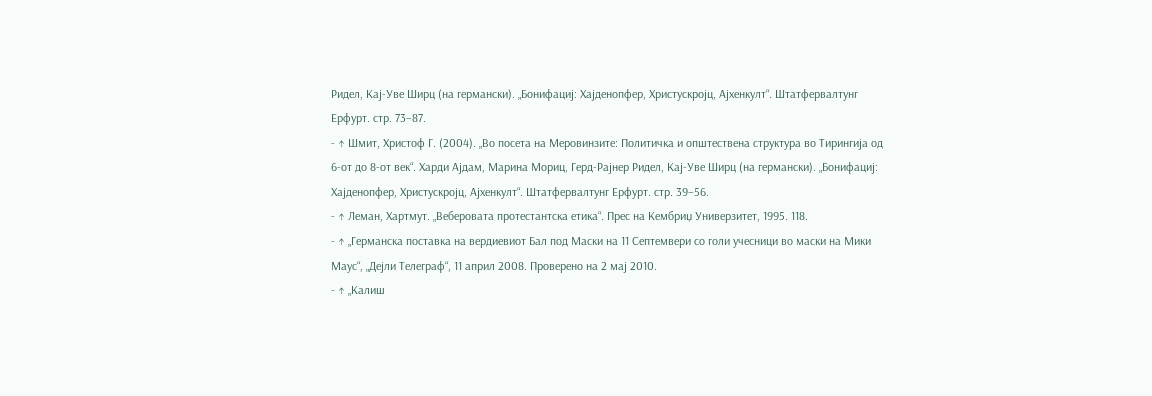Ридел, Кај-Уве Ширц (на германски). „Бонифациј: Хајденопфер, Христускројц, Ајхенкулт“. Штатфервалтунг Ерфурт. стр. 73–87.
- ↑ Шмит, Христоф Г. (2004). „Во посета на Меровинзите: Политичка и општествена структура во Тирингија од 6-от до 8-от век“. Харди Ајдам, Марина Мориц, Герд-Рајнер Ридел, Кај-Уве Ширц (на германски). „Бонифациј: Хајденопфер, Христускројц, Ајхенкулт“. Штатфервалтунг Ерфурт. стр. 39–56.
- ↑ Леман, Хартмут. „Веберовата протестантска етика“. Прес на Кембриџ Универзитет, 1995. 118.
- ↑ „Германска поставка на вердиевиот Бал под Маски на 11 Септемвери со голи учесници во маски на Мики Маус“, „Дејли Телеграф“, 11 април 2008. Проверено на 2 мај 2010.
- ↑ „Калиш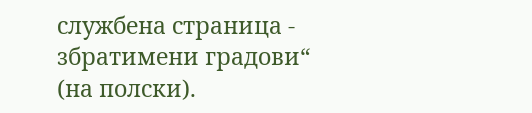службена страница - збратимени градови“ (на полски).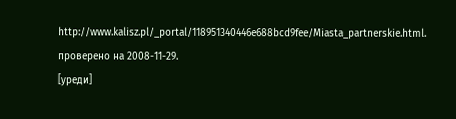http://www.kalisz.pl/_portal/118951340446e688bcd9fee/Miasta_partnerskie.html. проверено на 2008-11-29.
[уреди]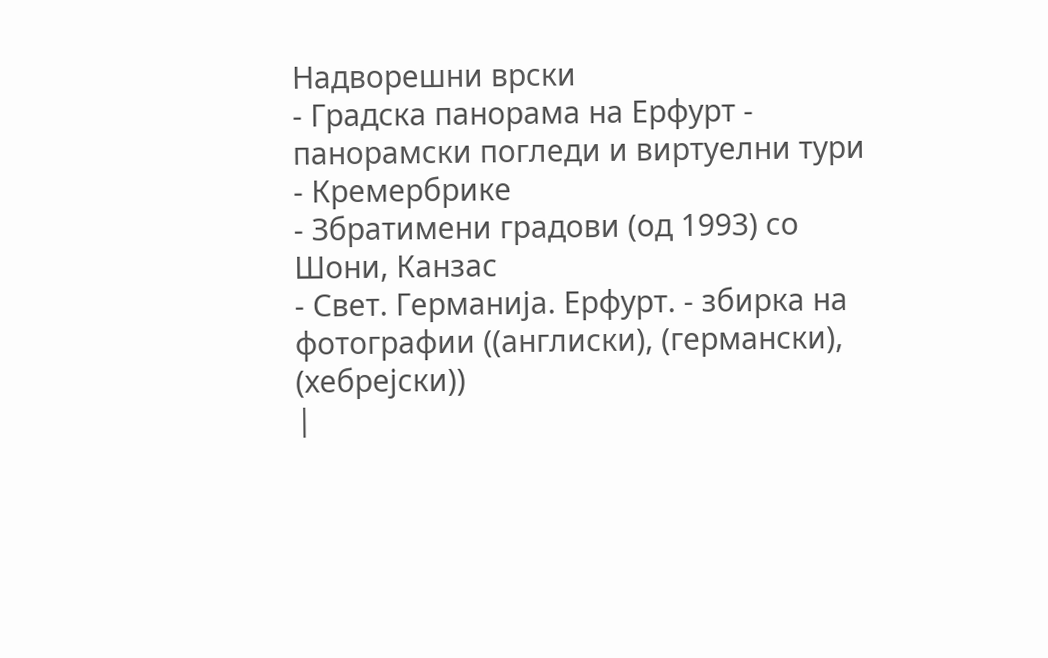Надворешни врски
- Градска панорама на Ерфурт - панорамски погледи и виртуелни тури
- Кремербрике
- Збратимени градови (од 1993) со Шони, Канзас
- Свет. Германија. Ерфурт. - збирка на фотографии ((англиски), (германски), (хебрејски))
|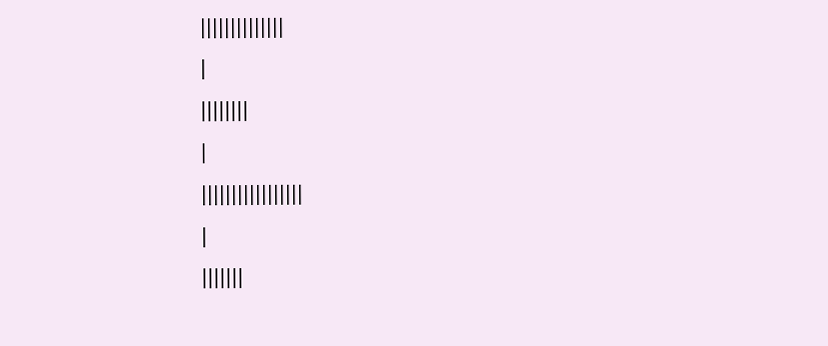||||||||||||||
|
||||||||
|
|||||||||||||||||
|
|||||||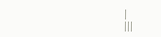|
|||